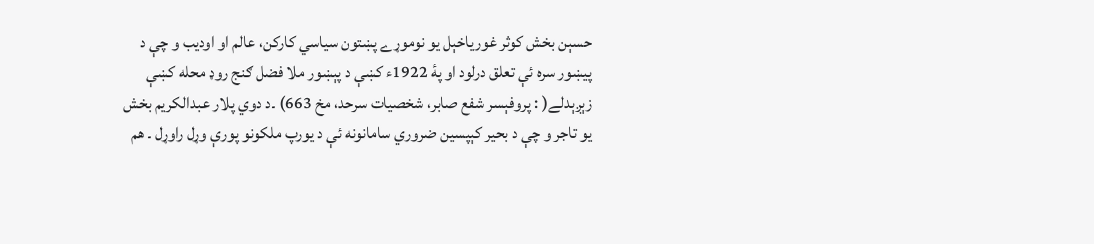حسېن بخش کوثر غورياخېل يو نوموړے پښتون سياسي کارکن، عالم او اوديب و چې د پيښور سره ئې تعلق درلود او پۀ 1922ء کښې د پېښور ملا فضل ګنج روډ محله کښې زېږېدلے( : پروفېسر شفع صابر، شخصيات سرحد، مخ 663) ۔د دوي پلار عبدالکريم بخش يو تاجر و چې د بحير کېپسين ضروري سامانونه ئې د يورپ ملکونو پورې وړل راوړل ۔ هم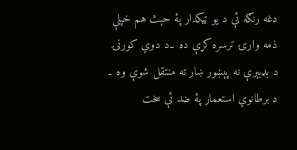دغه رنګه ئې د يو ټيکدار پۀ حېث هم خپلې ذمه وارۍ ترسره کړې ده ۔د دوي کورنۍ د بډبېرې نه پېښور ښار ته منتقل شوې وه ۔ د برطانوي استعمار پۀ ضد ئې سخت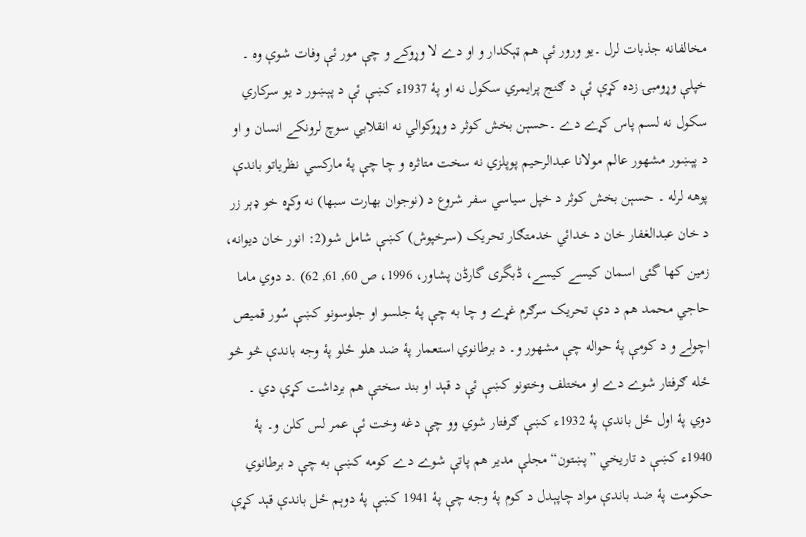مخالفانه جذبات لرل ۔يو ورور ئې هم ټېکدار و او دے لا وړوکے و چې مور ئې وفات شوې وه ۔ خپلې وړومبۍ زده کړې ئې د ګنج پرايمري سکول نه او پۀ 1937ء کښې ئې د پېښور د يو سرکاري سکول نه لسم پاس کړے دے ۔حسېن بخش کوثر د وړوکوالي نه انقلابي سوچ لرونکے انسان و او د پېښور مشهور عالم مولانا عبدالرحيم پوپلزي نه سخت متاثره و چا چې پۀ مارکسي نظرياتو باندې پوهه لرله ۔ حسېن بخش کوثر د خپل سياسي سفر شروع د (نوجوان بهارت سبها) نه وکړه خو ډېر زر د خان عبدالغفار خان د خدائي خدمتګار تحريک (سرخپوش) کښې شامل شو(2: انور خان ديوانه، زمین کھا گئی اسمان کیسے کیسے، ڈبگری گارڈن پشاور، 1996، ص 60, 61, 62) .د دوي ماما حاجي محمد هم د دې تحريک سرګرم غړے و چا به چې پۀ جلسو او جلوسونو کښې سُور قميص اچولے و د کومې پۀ حواله چې مشهور و۔ د برطانوي استعمار پۀ ضد هلو ځلو پۀ وجه باندې څو څو ځله ګرفتار شوے دے او مختلف وختونو کښې ئې د قېد او بند سختې هم برداشت کړې دي ۔ دوي پۀ اول ځل باندې پۀ 1932ء کښې ګرفتار شوي وو چې دغه وخت ئې عمر لس کلن و۔ پۀ 1940ء کښې د تاريخي ”پښتون“ مجلې مدير هم پاتې شوے دے کومه کښې به چې د برطانوي حکومت پۀ ضد باندې مواد چاپېدل د کوم پۀ وجه چې پۀ 1941 کښې پۀ دوېم ځل باندې قېد کړې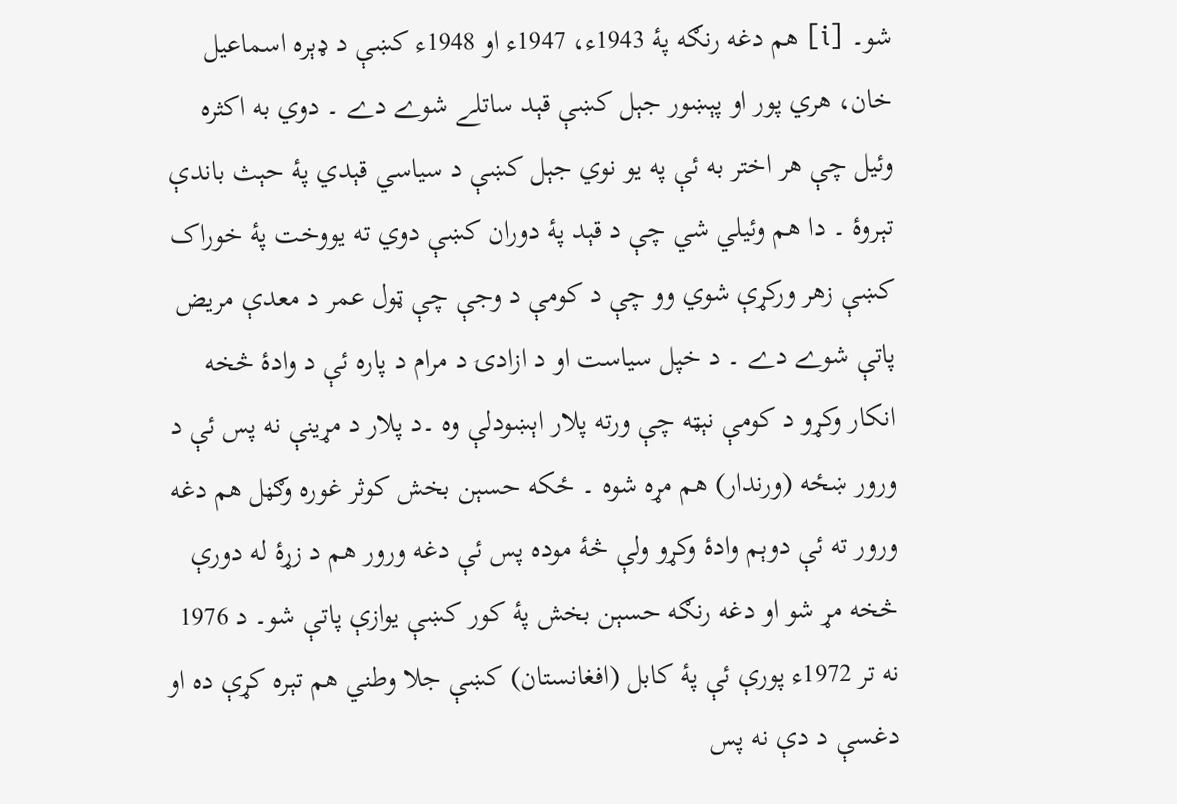شو۔ [i] هم دغه رنګه پۀ 1943ء، 1947ء او 1948ء کښې د ډېره اسماعيل خان، هري پور او پېښور جېل کښې قېد ساتلے شوے دے ۔ دوي به اکثره وئيل چې هر اختر به ئې په يو نوي جېل کښې د سياسي قېدي پۀ حېث باندې تېروۀ ۔ دا هم وئيلي شي چې د قېد پۀ دوران کښې دوي ته يووخت پۀ خوراک کښې زهر ورکړې شوي وو چې د کومې د وجې چې ټول عمر د معدې مريض پاتې شوے دے ۔ د خپل سياست او د ازادۍ د مرام د پاره ئې د وادۀ څخه انکار وکړو د کومې نېټه چې ورته پلار اېښودلې وه ۔د پلار د مړينې نه پس ئې د ورور ښځه (ورندار) هم مړه شوه ۔ ځکه حسېن بخش کوثر غوره وګڼل هم دغه ورور ته ئې دوېم وادۀ وکړو ولې څۀ موده پس ئې دغه ورور هم د زړۀ له دورې څخه مړ شو او دغه رنګه حسېن بخش پۀ کور کښې يوازې پاتې شو۔ د 1976 نه تر 1972ء پورې ئې پۀ کابل (افغانستان) کښې جلا وطني هم تېره کړې ده او دغسې د دې نه پس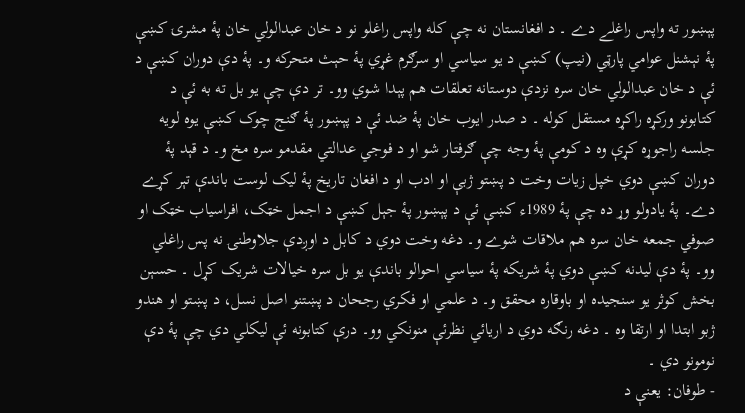پېښور ته واپس راغلے دے ۔ د افغانستان نه چې کله واپس راغلو نو د خان عبدالولي خان پۀ مشرۍ کښې پۀ نېشنل عوامي پارټي (نيپ) کښې د يو سياسي او سرګرم غړي پۀ حېث متحرکه و۔ پۀ دې دوران کښې د ئې د خان عبدالولي خان سره نزدې دوستانه تعلقات هم پېدا شوي وو۔ تر دې چې يو بل ته به ئې د کتابونو ورکړه راکړه مستقل کوله ۔ د صدر ايوب خان پۀ ضد ئې د پېښور پۀ ګنج چوک کښې يوه لويه جلسه راجوړه کړې وه د کومې پۀ وجه چې ګرفتار شو او د فوجي عدالتي مقدمو سره مخ و۔ د قېد پۀ دوران کښې دوي خپل زيات وخت د پښتو ژبې او ادب او د افغان تاريخ پۀ ليک لوست باندې تېر کړے دے۔ پۀ يادولو وړ ده چې پۀ 1989ء کښې ئې د پېښور پۀ جېل کښې د اجمل خټک، افراسياب خټک او صوفي جمعه خان سره هم ملاقات شوے و۔ دغه وخت دوي د کابل د اوږدې جلاوطنۍ نه پس راغلي وو۔ پۀ دې ليدنه کښې دوي پۀ شريکه پۀ سياسي احوالو باندې يو بل سره خيالات شريک کړل ۔ حسېن بخش کوثر يو سنجيده او باوقاره محقق و۔ د علمي او فکري رجحان د پښتنو اصل نسل، د پښتو او هندو ژبو ابتدا او ارتقا وه ۔ دغه رنګه دوي د اريائي نظرئې منونکي وو۔ درې کتابونه ئې ليکلي دي چې پۀ دې نومونو دي ۔
- طوفان: يعنې د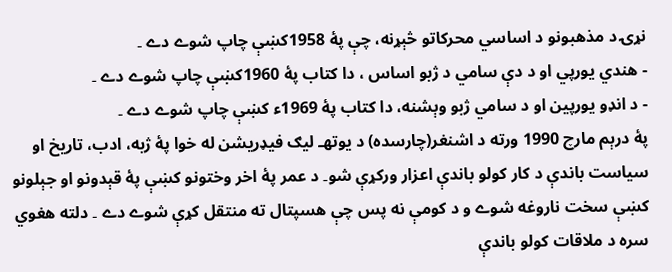نړۍ د مذهبونو د اساسي محرکاتو څېړنه، چې پۀ 1958کښې چاپ شوے دے ۔
- هندي يورپي او د دې سامي د ژبو اساس ، دا کتاب پۀ 1960کښې چاپ شوے دے ۔
- د انډو يورپين او د سامي ژبو وېشنه، دا کتاب پۀ 1969ء کښې چاپ شوے دے ۔
پۀ درېم مارچ 1990 ورته د اشنغر(چارسده) د يوتهـ ليګ فيډريشن له خوا پۀ ژبه، ادب، تاريخ او سياست باندې د کار کولو باندې اعزار ورکړې شو۔ د عمر پۀ اخر وختونو کښې پۀ قېدونو او جېلونو کښې سخت ناروغه شوے و د کومې نه پس چې هسپتال ته منتقل کړې شوے دے ۔ دلته هغوي سره د ملاقات کولو باندې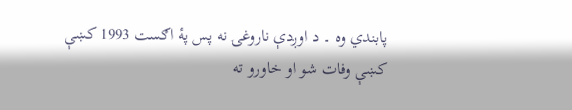پابندي وه ۔ د اوږدې ناروغۍ نه پس پۀ اګست 1993 کښې کښې وفات شو او خاورو ته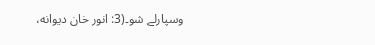وسپارلے شو۔(3: انور خان ديوانه،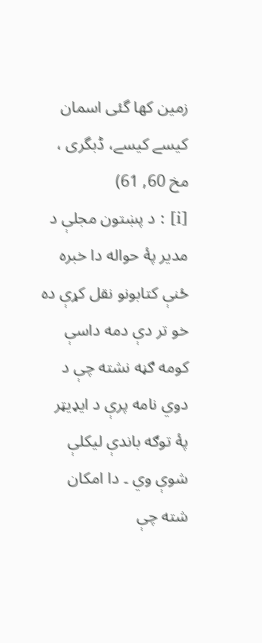زمین کھا گئی اسمان کیسے کیسے، ڈبگری ، مخ 60, 61)
[i] : د پښتون مجلې د مدير پۀ حواله دا خبره ځنې کتابونو نقل کړې ده خو تر دې دمه داسې کومه ګڼه نشته چې د دوي نامه پرې د ايډيټر پۀ توګه باندې ليکلې شوې وي ۔ دا امکان شته چې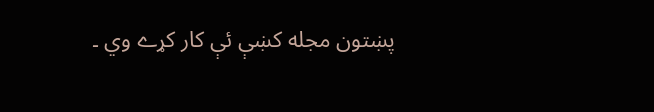پښتون مجله کښې ئې کار کړے وي ۔